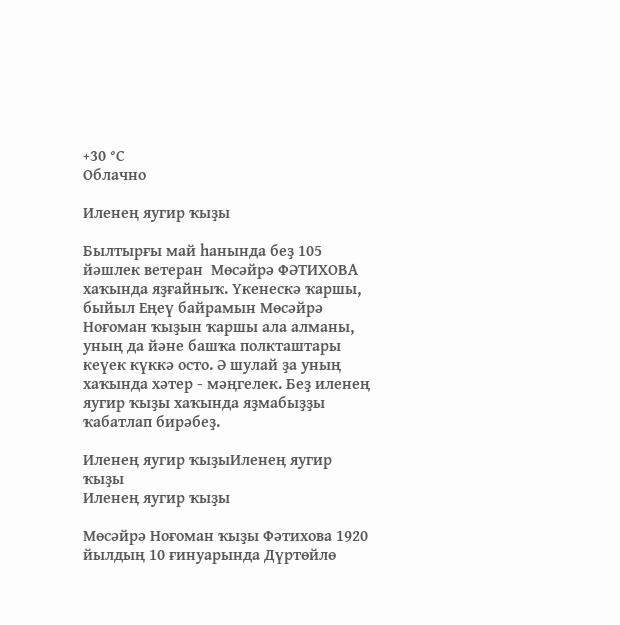+30 °С
Облачно

Иленең яугир ҡыҙы

Былтырғы май һанында беҙ 105 йәшлек ветеран  Мөсәйрә ФӘТИХОВА хаҡында яҙғайныҡ. Үкенескә ҡаршы, быйыл Еңеү байрамын Мөсәйрә Ноғоман ҡыҙын ҡаршы ала алманы, уның да йәне башҡа полкташтары кеүек күккә осто. Ә шулай ҙа уның хаҡында хәтер - мәңгелек. Беҙ иленең яугир ҡыҙы хаҡында яҙмабыҙҙы ҡабатлап бирәбеҙ.

Иленең яугир ҡыҙыИленең яугир ҡыҙы
Иленең яугир ҡыҙы

Мөсәйрә Ноғоман ҡыҙы Фәтихова 1920 йылдың 10 ғинуарында Дүртөйлө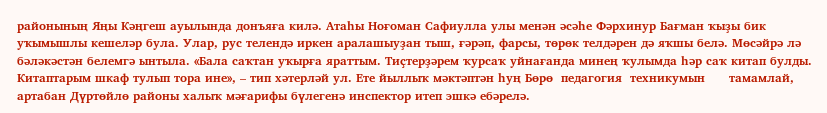районының Яңы Кәңгеш ауылында донъяға килә. Атаһы Ноғоман Сафиулла улы менән әсәһе Фәрхинур Бағман ҡыҙы бик уҡымышлы кешеләр була. Улар, рус телендә иркен аралашыуҙан тыш, ғәрәп, фарсы, төрөк телдәрен дә яҡшы белә. Мөсәйрә лә бәләкәстән белемгә ынтыла. «Бала саҡтан уҡырға яраттым. Тиҫтерҙәрем ҡурсаҡ уйнағанда минең ҡулымда һәр саҡ китап булды. Китаптарым шкаф тулып тора ине», – тип хәтерләй ул. Ете йыллыҡ мәктәптән һуң Бөрө  педагогия  техникумын      тамамлай, артабан Дүртөйлө районы халыҡ мәғарифы бүлегенә инспектор итеп эшкә ебәрелә.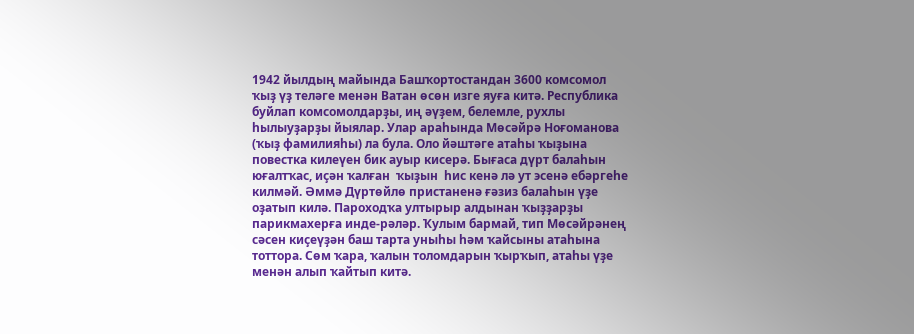1942 йылдың майында Башҡортостандан 3600 комсомол ҡыҙ үҙ теләге менән Ватан өсөн изге яуға китә. Республика буйлап комсомолдарҙы, иң әүҙем, белемле, рухлы һылыуҙарҙы йыялар. Улар араһында Мөсәйрә Ноғоманова (ҡыҙ фамилияһы) ла була. Оло йәштәге атаһы ҡыҙына повестка килеүен бик ауыр кисерә. Бығаса дүрт балаһын юғалтҡас, иҫән ҡалған  ҡыҙын  һис кенә лә ут эсенә ебәргеһе килмәй. Әммә Дүртөйлө пристаненә ғәзиз балаһын үҙе оҙатып килә. Пароходҡа ултырыр алдынан ҡыҙҙарҙы парикмахерға инде-рәләр. Ҡулым бармай, тип Мөсәйрәнең сәсен киҫеүҙән баш тарта уныһы һәм ҡайсыны атаһына тоттора. Сөм ҡара, ҡалын толомдарын ҡырҡып, атаһы үҙе менән алып ҡайтып китә.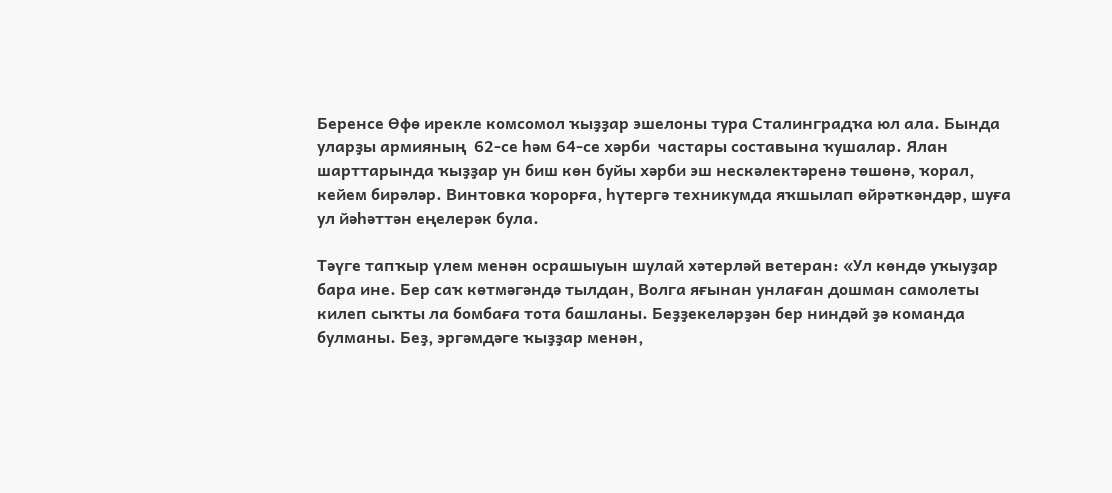Беренсе Өфө ирекле комсомол ҡыҙҙар эшелоны тура Сталинградҡа юл ала. Бында уларҙы армияның  62-се һәм 64-се хәрби  частары составына ҡушалар. Ялан шарттарында ҡыҙҙар ун биш көн буйы хәрби эш нескәлектәренә төшөнә, ҡорал, кейем бирәләр. Винтовка ҡорорға, һүтергә техникумда яҡшылап өйрәткәндәр, шуға ул йәһәттән еңелерәк була.

Тәүге тапҡыр үлем менән осрашыуын шулай хәтерләй ветеран: «Ул көндө уҡыуҙар бара ине. Бер саҡ көтмәгәндә тылдан, Волга яғынан унлаған дошман самолеты килеп сыҡты ла бомбаға тота башланы. Беҙҙекеләрҙән бер ниндәй ҙә команда булманы. Беҙ, эргәмдәге ҡыҙҙар менән,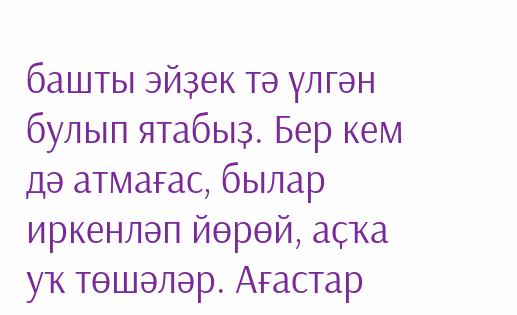башты эйҙек тә үлгән булып ятабыҙ. Бер кем дә атмағас, былар иркенләп йөрөй, аҫҡа уҡ төшәләр. Ағастар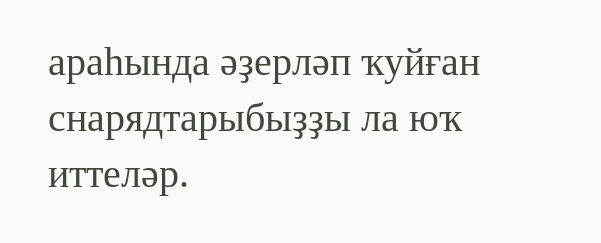араһында әҙерләп ҡуйған снарядтарыбыҙҙы ла юҡ иттеләр.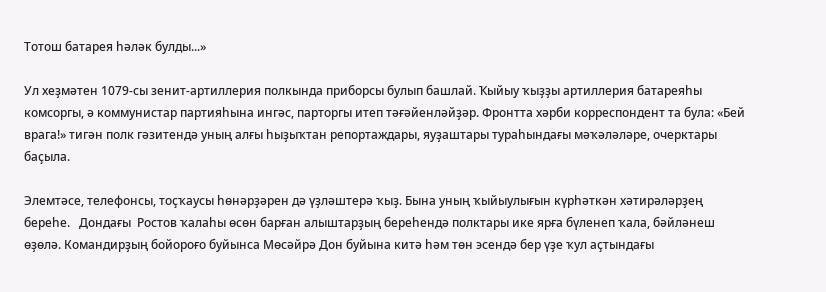Тотош батарея һәләк булды...»

Ул хеҙмәтен 1079-сы зенит-артиллерия полкында приборсы булып башлай. Ҡыйыу ҡыҙҙы артиллерия батареяһы комсоргы, ә коммунистар партияһына ингәс, парторгы итеп тәғәйенләйҙәр. Фронтта хәрби корреспондент та була: «Бей врага!» тигән полк гәзитендә уның алғы һыҙыҡтан репортаждары, яуҙаштары тураһындағы мәҡәләләре, очерктары баҫыла.

Элемтәсе, телефонсы, тоҫҡаусы һөнәрҙәрен дә үҙләштерә ҡыҙ. Бына уның ҡыйыулығын күрһәткән хәтирәләрҙең   береһе.   Дондағы  Ростов ҡалаһы өсөн барған алыштарҙың береһендә полктары ике ярға бүленеп ҡала, бәйләнеш өҙөлә. Командирҙың бойороғо буйынса Мөсәйрә Дон буйына китә һәм төн эсендә бер үҙе ҡул аҫтындағы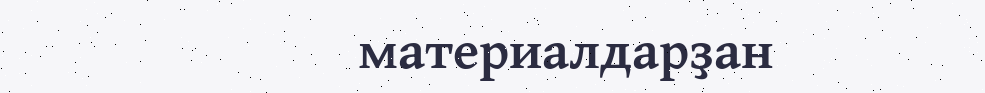материалдарҙан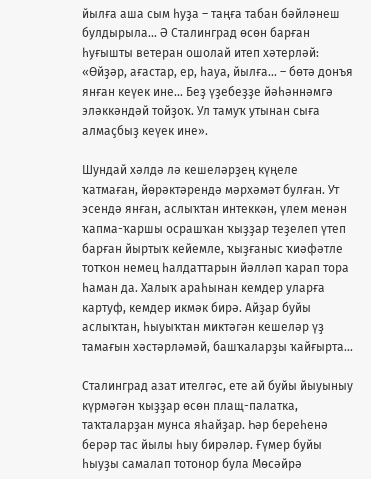йылға аша сым һуҙа – таңға табан бәйләнеш булдырыла... Ә Сталинград өсөн барған һуғышты ветеран ошолай итеп хәтерләй: «Өйҙәр, ағастар, ер, һауа, йылға... – бөтә донъя янған кеүек ине... Беҙ үҙебеҙҙе йәһәннәмгә эләккәндәй тойҙоҡ. Ул тамуҡ утынан сыға алмаҫбыҙ кеүек ине».

Шундай хәлдә лә кешеләрҙең күңеле ҡатмаған, йөрәктәрендә мәрхәмәт булған. Ут эсендә янған, аслыҡтан интеккән, үлем менән ҡапма-ҡаршы осрашҡан ҡыҙҙар теҙелеп үтеп барған йыртыҡ кейемле, ҡыҙғаныс ҡиәфәтле тотҡон немец һалдаттарын йәлләп ҡарап тора һаман да. Халыҡ араһынан кемдер уларға картуф, кемдер икмәк бирә. Айҙар буйы аслыҡтан, һыуыҡтан миктәгән кешеләр үҙ тамағын хәстәрләмәй, башҡаларҙы ҡайғырта...

Сталинград азат ителгәс, ете ай буйы йыуыныу күрмәгән ҡыҙҙар өсөн плащ-палатка, таҡталарҙан мунса яһайҙар. Һәр береһенә берәр тас йылы һыу бирәләр. Ғүмер буйы һыуҙы самалап тотонор була Мөсәйрә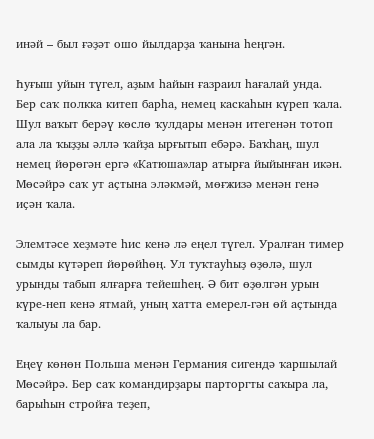инәй – был ғәҙәт ошо йылдарҙа ҡанына һеңгән.

Һуғыш уйын түгел, аҙым һайын ғазраил һағалай унда. Бер саҡ полкка китеп барһа, немец каскаһын күреп ҡала. Шул ваҡыт берәү көслө ҡулдары менән итегенән тотоп ала ла ҡыҙҙы әллә ҡайҙа ырғытып ебәрә. Баҡһаң, шул немец йөрөгән ергә «Катюша»лар атырға йыйынған икән. Мөсәйрә саҡ ут аҫтына эләкмәй, мөғжизә менән генә иҫән ҡала.

Элемтәсе хеҙмәте һис кенә лә еңел түгел. Уралған тимер сымды күтәреп йөрөйһөң. Ул туҡтауһыҙ өҙөлә, шул урынды табып ялғарға тейешһең. Ә бит өҙөлгән урын күре-неп кенә ятмай, уның хатта емерел-гән өй аҫтында ҡалыуы ла бар.

Еңеү көнөн Польша менән Германия сигендә ҡаршылай Мөсәйрә. Бер саҡ командирҙары парторгты саҡыра ла, барыһын стройға теҙеп,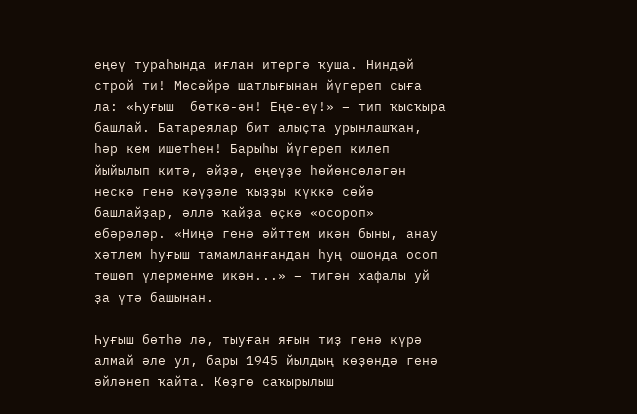еңеү тураһында иғлан итергә ҡуша. Ниндәй строй ти! Мөсәйрә шатлығынан йүгереп сыға ла: «Һуғыш  бөткә-ән! Еңе-еү!» – тип ҡысҡыра башлай. Батареялар бит алыҫта урынлашҡан, һәр кем ишетһен! Барыһы йүгереп килеп йыйылып китә, әйҙә, еңеүҙе һөйөнсөләгән нескә генә кәүҙәле ҡыҙҙы күккә сөйә башлайҙар, әллә ҡайҙа өҫкә «осороп» ебәрәләр. «Ниңә генә әйттем икән быны, анау хәтлем һуғыш тамамланғандан һуң ошонда осоп төшөп үлерменме икән...» – тигән хафалы уй ҙа үтә башынан.

Һуғыш бөтһә лә, тыуған яғын тиҙ генә күрә алмай әле ул, бары 1945 йылдың көҙөндә генә әйләнеп ҡайта. Көҙгө саҡырылыш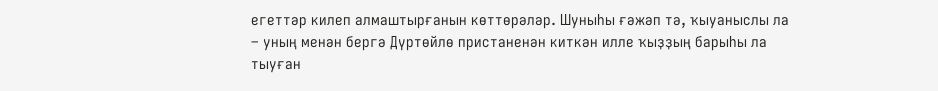егеттәр килеп алмаштырғанын көттөрәләр. Шуныһы ғәжәп тә, ҡыуаныслы ла – уның менән бергә Дүртөйлө пристаненән киткән илле ҡыҙҙың барыһы ла тыуған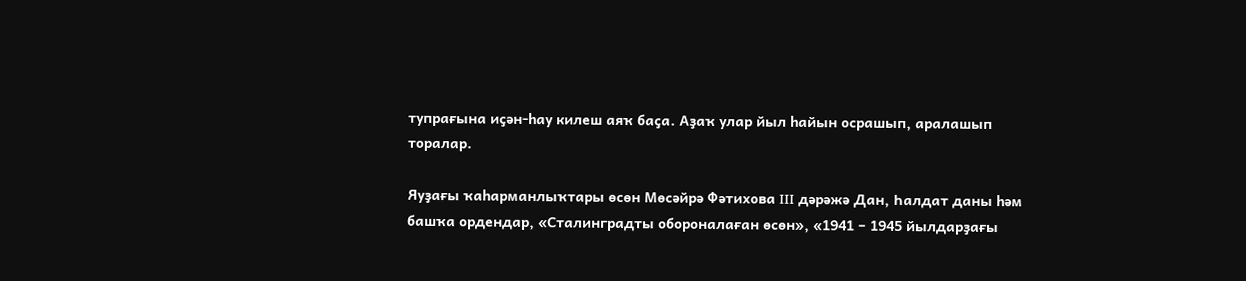тупрағына иҫән-һау килеш аяҡ баҫа. Аҙаҡ улар йыл һайын осрашып, аралашып торалар.

Яуҙағы ҡаһарманлыҡтары өсөн Мөсәйрә Фәтихова III дәрәжә Дан, Һалдат даны һәм  башҡа ордендар, «Сталинградты обороналаған өсөн», «1941 – 1945 йылдарҙағы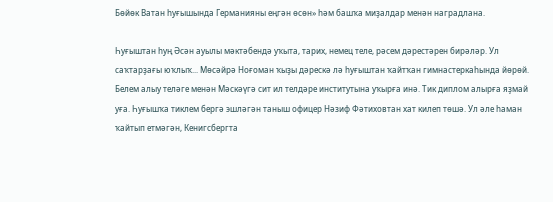Бөйөк Ватан һуғышында Германияны еңгән өсөн» һәм башҡа миҙалдар менән наградлана.

Һуғыштан һуң Әсән ауылы мәктәбендә уҡыта, тарих, немец теле, рәсем дәрестәрен бирәләр. Ул саҡтарҙағы юҡлыҡ... Мөсәйрә Ноғоман ҡыҙы дәрескә лә һуғыштан ҡайтҡан гимнастеркаһында йөрөй. Белем алыу теләге менән Мәскәүгә сит ил телдәре институтына уҡырға инә. Тик диплом алырға яҙмай уға. Һуғышҡа тиклем бергә эшләгән таныш офицер Нәзиф Фәтиховтан хат килеп төшә. Ул әле һаман ҡайтып етмәгән, Кенигсбергта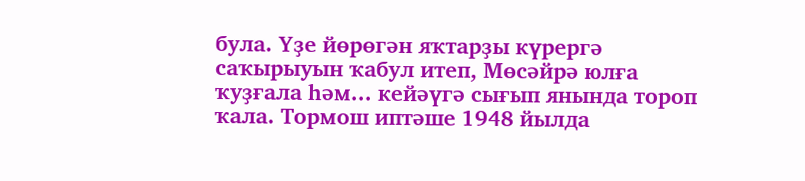була. Үҙе йөрөгән яҡтарҙы күрергә саҡырыуын ҡабул итеп, Мөсәйрә юлға ҡуҙғала һәм... кейәүгә сығып янында тороп ҡала. Тормош иптәше 1948 йылда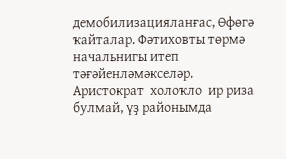демобилизацияланғас, Өфөгә ҡайталар. Фәтиховты төрмә начальнигы итеп тәғәйенләмәкселәр.  Аристократ  холоҡло  ир риза булмай, үҙ районымда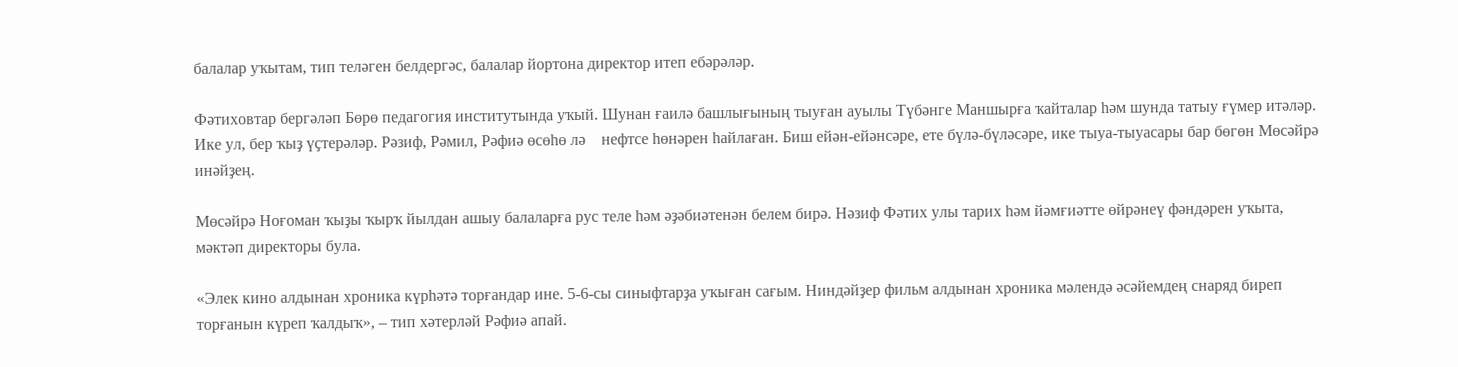балалар уҡытам, тип теләген белдергәс, балалар йортона директор итеп ебәрәләр.

Фәтиховтар бергәләп Бөрө педагогия институтында уҡый. Шунан ғаилә башлығының тыуған ауылы Түбәнге Маншырға ҡайталар һәм шунда татыу ғүмер итәләр. Ике ул, бер ҡыҙ үҫтерәләр. Рәзиф, Рәмил, Рәфиә өсөһө лә    нефтсе һөнәрен һайлаған. Биш ейән-ейәнсәре, ете бүлә-бүләсәре, ике тыуа-тыуасары бар бөгөн Мөсәйрә инәйҙең.

Мөсәйрә Ноғоман ҡыҙы ҡырҡ йылдан ашыу балаларға рус теле һәм әҙәбиәтенән белем бирә. Нәзиф Фәтих улы тарих һәм йәмғиәтте өйрәнеү фәндәрен уҡыта, мәктәп директоры була.

«Элек кино алдынан хроника күрһәтә торғандар ине. 5-6-сы синыфтарҙа уҡыған сағым. Ниндәйҙер фильм алдынан хроника мәлендә әсәйемдең снаряд биреп торғанын күреп ҡалдыҡ», – тип хәтерләй Рәфиә апай.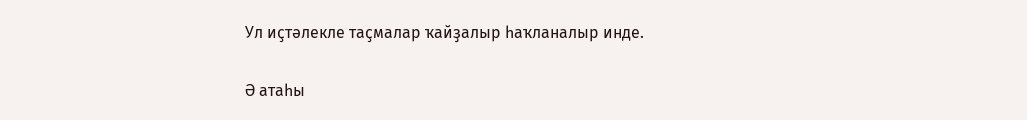Ул иҫтәлекле таҫмалар ҡайҙалыр һаҡланалыр инде.

Ә атаһы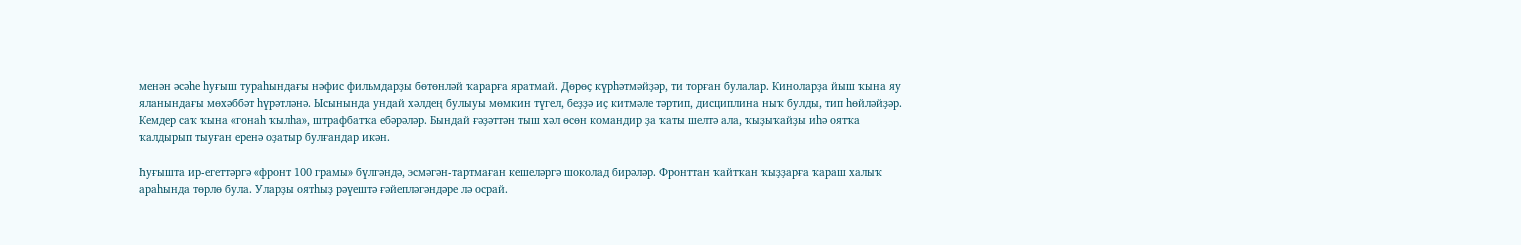менән әсәһе һуғыш тураһындағы нәфис фильмдарҙы бөтөнләй ҡарарға яратмай. Дөрөҫ күрһәтмәйҙәр, ти торған булалар. Киноларҙа йыш ҡына яу яланындағы мөхәббәт һүрәтләнә. Ысынында ундай хәлдең булыуы мөмкин түгел, беҙҙә иҫ китмәле тәртип, дисциплина ныҡ булды, тип һөйләйҙәр. Кемдер саҡ ҡына «гонаһ ҡылһа», штрафбатҡа ебәрәләр. Бындай ғәҙәттән тыш хәл өсөн командир ҙа ҡаты шелтә ала, ҡыҙыҡайҙы иһә оятҡа ҡалдырып тыуған еренә оҙатыр булғандар икән.

Һуғышта ир-егеттәргә «фронт 100 грамы» бүлгәндә, эсмәгән-тартмаған кешеләргә шоколад бирәләр. Фронттан ҡайтҡан ҡыҙҙарға ҡараш халыҡ араһында төрлө була. Уларҙы оятһыҙ рәүештә ғәйепләгәндәре лә осрай.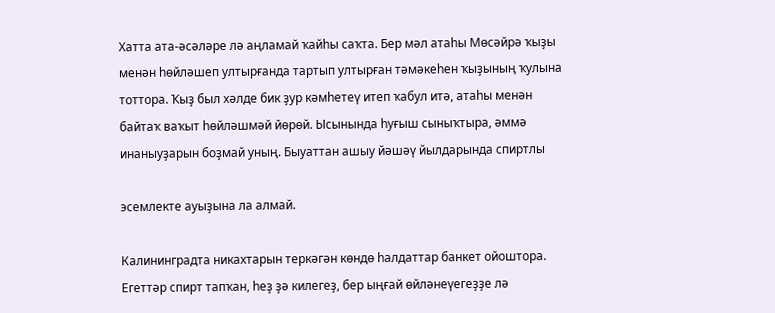Хатта ата-әсәләре лә аңламай ҡайһы саҡта. Бер мәл атаһы Мөсәйрә ҡыҙы менән һөйләшеп ултырғанда тартып ултырған тәмәкеһен ҡыҙының ҡулына тоттора. Ҡыҙ был хәлде бик ҙур кәмһетеү итеп ҡабул итә, атаһы менән байтаҡ ваҡыт һөйләшмәй йөрөй. Ысынында һуғыш сыныҡтыра, әммә инаныуҙарын боҙмай уның. Быуаттан ашыу йәшәү йылдарында спиртлы

эсемлекте ауыҙына ла алмай.

Калининградта никахтарын теркәгән көндө һалдаттар банкет ойоштора. Егеттәр спирт тапҡан, һеҙ ҙә килегеҙ, бер ыңғай өйләнеүегеҙҙе лә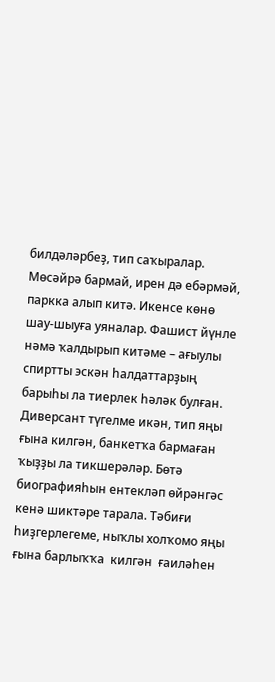билдәләрбеҙ, тип саҡыралар. Мөсәйрә бармай, ирен дә ебәрмәй, паркка алып китә. Икенсе көнө шау-шыуға уяналар. Фашист йүнле нәмә ҡалдырып китәме – ағыулы спиртты эскән һалдаттарҙың барыһы ла тиерлек һәләк булған. Диверсант түгелме икән, тип яңы ғына килгән, банкетҡа бармаған ҡыҙҙы ла тикшерәләр. Бөтә биографияһын ентекләп өйрәнгәс кенә шиктәре тарала. Тәбиғи һиҙгерлегеме, ныҡлы холҡомо яңы ғына барлыҡҡа  килгән  ғаиләһен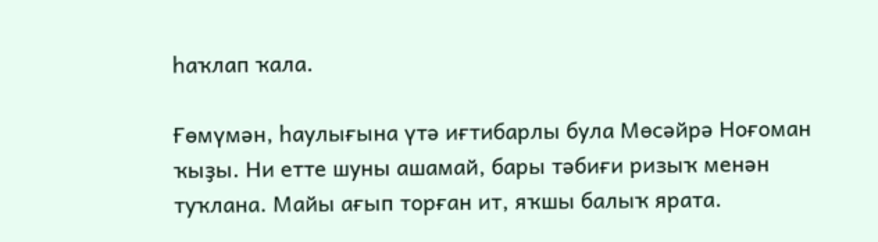һаҡлап ҡала.

Ғөмүмән, һаулығына үтә иғтибарлы була Мөсәйрә Ноғоман ҡыҙы. Ни етте шуны ашамай, бары тәбиғи ризыҡ менән туҡлана. Майы ағып торған ит, яҡшы балыҡ ярата.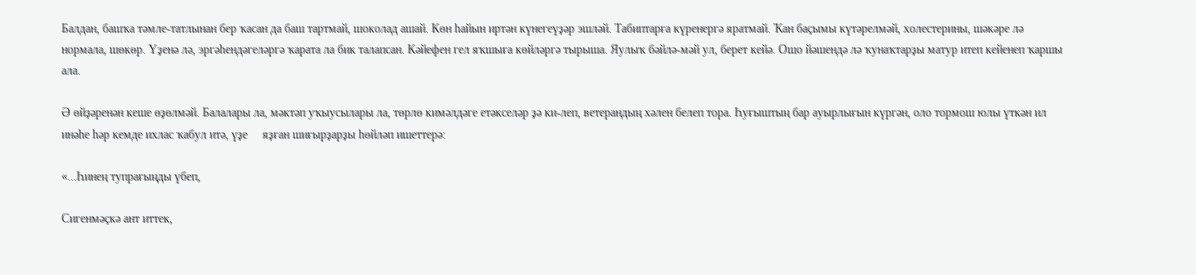Балдан, башҡа тәмле-татлынан бер ҡасан да баш тартмай, шоколад ашай. Көн һайын иртән күнегеүҙәр эшләй. Табиптарға күренергә яратмай. Ҡан баҫымы күтәрелмәй, холестерины, шәкәре лә нормала, шөкөр. Үҙенә лә, эргәһендәгеләргә ҡарата ла бик талапсан. Кәйефен гел яҡшыға көйләргә тырыша. Яулыҡ бәйлә-мәй ул, берет кейә. Ошо йәшендә лә ҡунаҡтарҙы матур итеп кейенеп ҡаршы ала.

Ә өйҙәренән кеше өҙөлмәй. Балалары ла, мәктәп уҡыусылары ла, төрлө кимәлдәге етәкселәр ҙә ки-леп, ветерандың хәлен белеп тора. Һуғыштың бар ауырлығын күргән, оло тормош юлы үткән ил инәһе һәр кемде ихлас ҡабул итә, үҙе     яҙған шиғырҙарҙы һөйләп ишеттерә:

«...Һинең тупрағыңды үбеп,

Сигенмәҫкә ант иттек,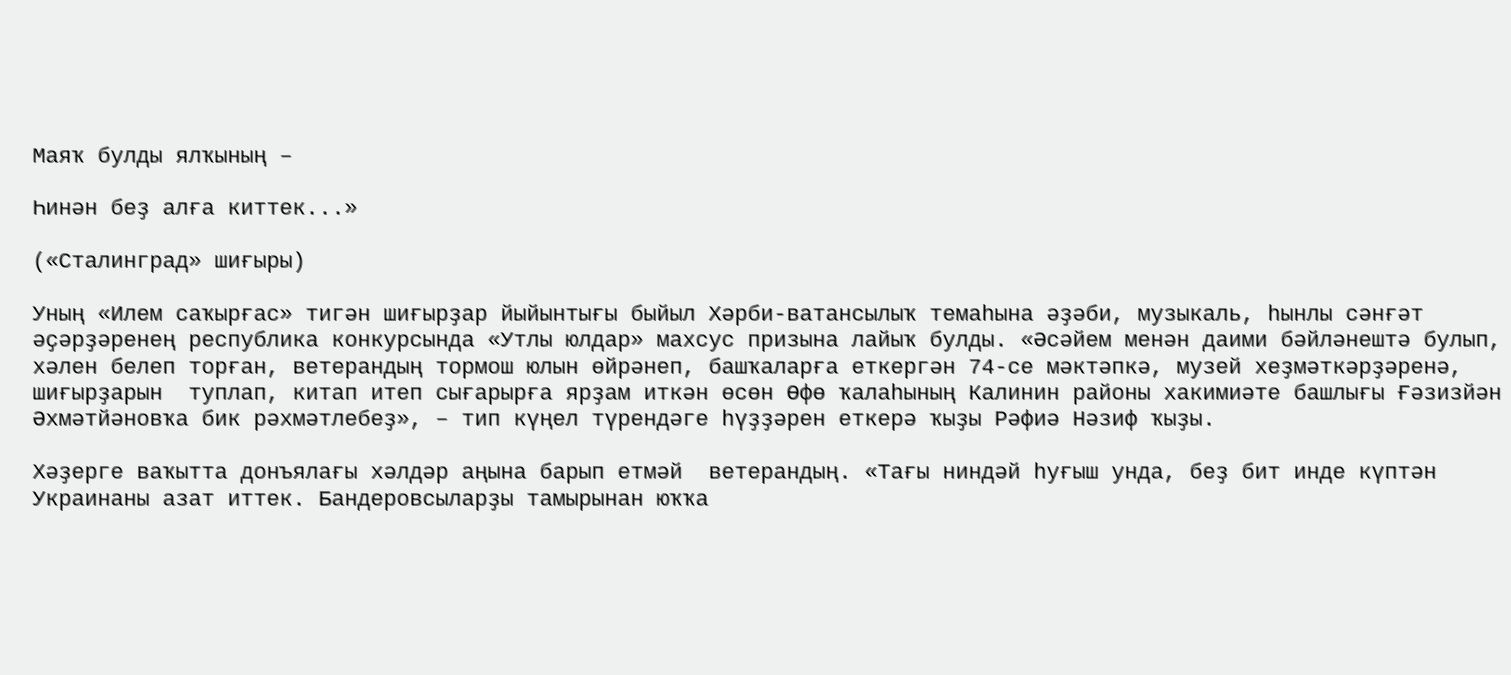Маяҡ булды ялҡының –

Һинән беҙ алға киттек...»

(«Сталинград» шиғыры)

Уның «Илем саҡырғас» тигән шиғырҙар йыйынтығы быйыл Хәрби-ватансылыҡ темаһына әҙәби, музыкаль, һынлы сәнғәт әҫәрҙәренең республика конкурсында «Утлы юлдар» махсус призына лайыҡ булды. «Әсәйем менән даими бәйләнештә булып, хәлен белеп торған, ветерандың тормош юлын өйрәнеп, башҡаларға еткергән 74-се мәктәпкә, музей хеҙмәткәрҙәренә,  шиғырҙарын  туплап, китап итеп сығарырға ярҙам иткән өсөн Өфө ҡалаһының Калинин районы хакимиәте башлығы Ғәзизйән Әхмәтйәновҡа бик рәхмәтлебеҙ», – тип күңел түрендәге һүҙҙәрен еткерә ҡыҙы Рәфиә Нәзиф ҡыҙы.

Хәҙерге ваҡытта донъялағы хәлдәр аңына барып етмәй  ветерандың. «Тағы ниндәй һуғыш унда, беҙ бит инде күптән Украинаны азат иттек. Бандеровсыларҙы тамырынан юҡҡа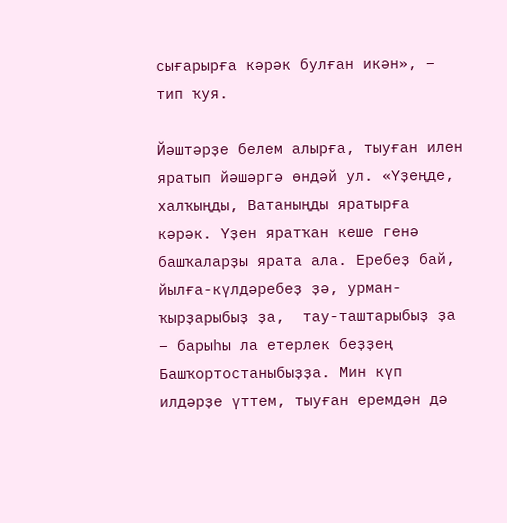сығарырға кәрәк булған икән», – тип ҡуя.

Йәштәрҙе белем алырға, тыуған илен яратып йәшәргә өндәй ул. «Үҙеңде, халҡыңды, Ватаныңды яратырға кәрәк. Үҙен яратҡан кеше генә башҡаларҙы ярата ала. Еребеҙ бай, йылға-күлдәребеҙ ҙә, урман-ҡырҙарыбыҙ ҙа,  тау-таштарыбыҙ ҙа – барыһы ла етерлек беҙҙең Башҡортостаныбыҙҙа. Мин күп илдәрҙе үттем, тыуған еремдән дә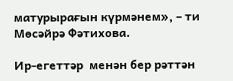матурырағын күрмәнем», – ти Мөсәйрә Фәтихова.

Ир-егеттәр  менән бер рәттән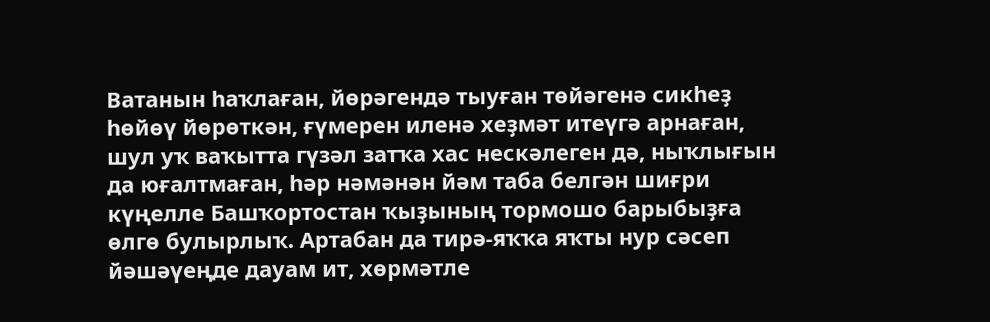Ватанын һаҡлаған, йөрәгендә тыуған төйәгенә сикһеҙ һөйөү йөрөткән, ғүмерен иленә хеҙмәт итеүгә арнаған, шул уҡ ваҡытта гүзәл затҡа хас нескәлеген дә, ныҡлығын да юғалтмаған, һәр нәмәнән йәм таба белгән шиғри күңелле Башҡортостан ҡыҙының тормошо барыбыҙға өлгө булырлыҡ. Артабан да тирә-яҡҡа яҡты нур сәсеп йәшәүеңде дауам ит, хөрмәтле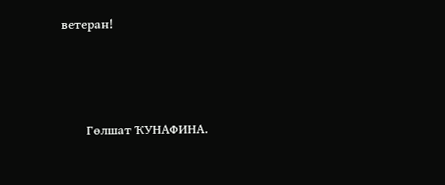ветеран!



        Гөлшат ҠУНАФИНА.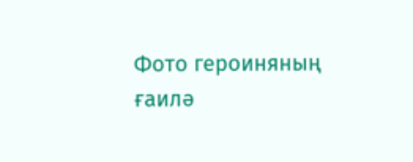Фото героиняның ғаилә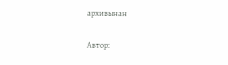архивынан

Автор: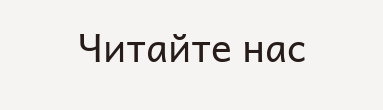Читайте нас